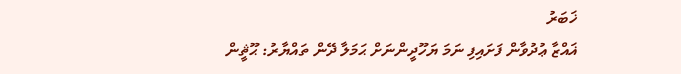ޚަބަރު
ޣައްޒާ ޢުދުވާން ފަށައިފި ނަމަ ޔަހޫދީންނަށް ޙަމަލާ ދޭން ތައްޔާރު: ޙޫޘީން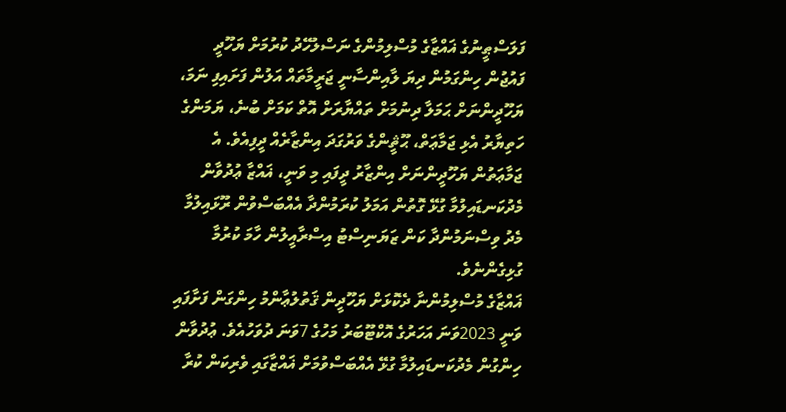ފަލަސްޠީނުގެ ޣައްޒާގެ މުސްލިމުންގެ ނަސްލުހޭދު ކުރުމަށް ޔަހޫދީ ފައުޖުން ހިންގަމުން ދިޔަ ލާއިންސާނީ ޖަރީމާތައް އަލުން ފަށައިފި ނަމަ، ޔަހޫދީންނަށް ޙަމަލާ ދިނުމަށް ތައްޔާރަށް އޮތް ކަމަށް ބުނެ، ޔަމަންގެ ހަތިޔާރު އެޅި ޖަމާޢަތް، ޙޫޘީންގެ ވަރުގަދަ އިންޒާރެއް ދީފިއެވެ. އެ ޖަމާޢަތުން ޔަހޫދީންނަށް އިންޒާރު ދީފައި މި ވަނީ، ޣައްޒާ ޢުދުވާން މެދުކަނޑައިލުމާ ގުޅޭ ގޮތުން އަމަލު ކުރަމުންދާ އެއްބަސްވުން ރޫޅައިލުމާ މެދު ވިސްނަމުންދާ ކަން ޒަޔަނިސްޓު އިސްރާއީލުން ހާމަ ކުރުމާ ގުޅިގެންނެވެ.
ޣައްޒާގެ މުސްލިމުންނާ ދެކޮޅަށް ޔަހޫދީން ޤަތުލުޢާންމު ހިންގަން ފަށާފައި ވަނީ 2023ވަނަ އަހަރުގެ އޮކްޓޫބަރު މަހުގެ 7ވަނަ ދުވަހުއެވެ. ޢުދުވާން ހިންގުން މެދުކަނޑައިލުމާ ގުޅޭ އެއްބަސްވުމަށް ޣައްޒާގައި ވެރިކަން ކުރާ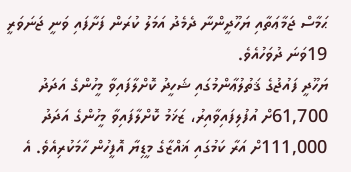ޙަމާސް ޖަމާޢަތާއި ޔަހޫދީންނާ ދެމެދު އަމަލު ކުރަން ފަށާފައި ވަނީ ޖަނަވަރީ 19ވަނަ ދުވަހުއެވެ.
ޔަހޫދީ ފައުޖުގެ ޤަތުލުޢާންމުގައި ޝަހީދު ކޮށްލާފައިވާ މީހުންގެ އަދަދު 61,700ށް އުފުލިފައިވާއިރު، ޒަޚަމު ކޮށްލާފައިވާ މީހުންގެ އަދަދު 111,000ށް އަރާ ކަމުގައި ޣައްޒާގެ މީޑިޔާ އޮފީހުން ހާމަކުރިއެވެ. އެ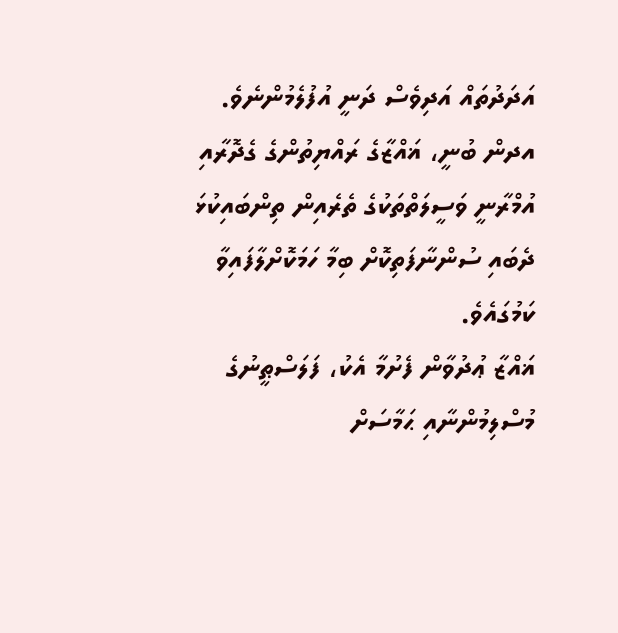އަދަދުތައް އަދިވެސް ދަނީ އުފުލެމުންނެވެ. އދން ބުނީ، ޣައްޒާގެ ރައްޔިތުންގެ ގެދޮރާއި އުމްރާނީ ވަސީލަތްތަކުގެ ތެރެއިން ތިންބައިކުޅަ ދެބައި ސުންނާފަތިކޮށް ބިމާ ހަމަކޮށްލާފައިވާ ކަމުގައެވެ.
ޣައްޒާ ޢުދުވާން ފެށުމާ އެކު، ފަލަސްޠީނުގެ މުސްލިމުންނާއި ޙަމާސަށް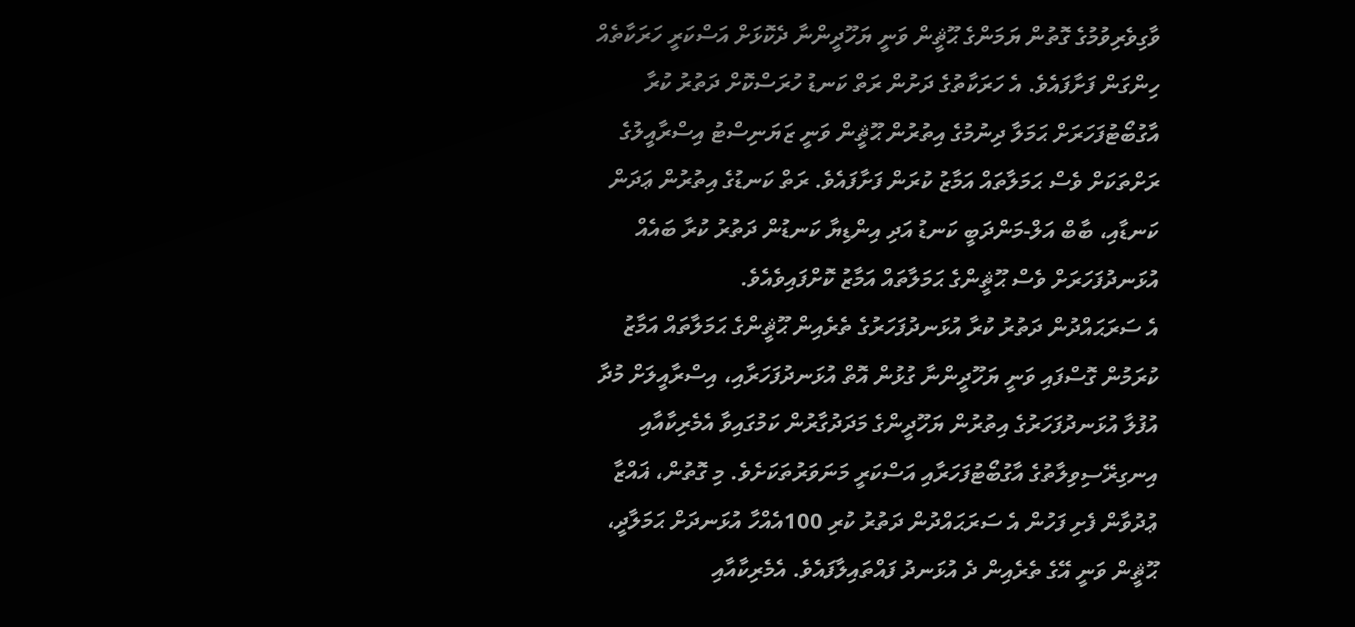ވާގިވެރިވުމުގެ ގޮތުން ޔަމަންގެ ޙޫޘީން ވަނީ ޔަހޫދީންނާ ދެކޮޅަށް އަސްކަރީ ހަރަކާތެއް ހިންގަން ފަށާފައެވެ. އެ ހަރަކާތުގެ ދަށުން ރަތް ކަނޑު ހުރަސްކޮށް ދަތުރު ކުރާ އާގުބޯޓުފަހަރަށް ޙަމަލާ ދިނުމުގެ އިތުރުން ޙޫޘީން ވަނީ ޒަޔަނިސްޓު އިސްރާއީލުގެ ރަށްތަކަށް ވެސް ޙަމަލާތައް އަމާޒު ކުރަން ފަށާފައެވެ. ރަތް ކަނޑުގެ އިތުރުން ޢަދަން ކަނޑާއި، ބާބް އަލް-މަންދަބީ ކަނޑު އަދި އިންޑިޔާ ކަނޑުން ދަތުރު ކުރާ ބައެއް އުޅަނދުފަހަރަށް ވެސް ޙޫޘީންގެ ޙަމަލާތައް އަމާޒު ކޮށްފައިވެއެވެ.
އެ ސަރަޙައްދުން ދަތުރު ކުރާ އުޅަނދުފަހަރުގެ ތެރެއިން ޙޫޘީންގެ ޙަމަލާތައް އަމާޒު ކުރަމުން ގޮސްފައި ވަނީ ޔަހޫދީންނާ ގުޅުން އޮތް އުޅަނދުފަހަރާއި، އިސްރާއީލަށް މުދާ އުފުލާ އުޅަނދުފަހަރުގެ އިތުރުން ޔަހޫދީންގެ މަދަދުގާރުން ކަމުގައިވާ އެމެރިކާއާއި އިނގިރޭސިވިލާތުގެ އާގުބޯޓުފަހަރާއި އަސްކަރީ މަނަވަރުތަކަށެވެ. މި ގޮތުން، ޣައްޒާ ޢުދުވާން ފެށި ފަހުން އެ ސަރަޙައްދުން ދަތުރު ކުރި 100އެއްހާ އުޅަނދަށް ޙަމަލާދީ، ޙޫޘީން ވަނީ އޭގެ ތެރެއިން ދެ އުޅަނދު ފައްތައިލާފައެވެ. އެމެރިކާއާއި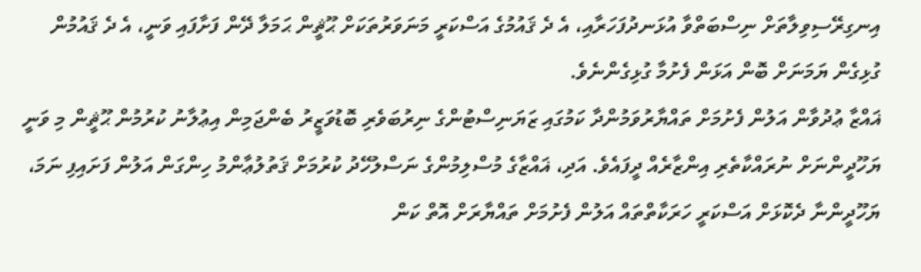އިނގިރޭސިވިލާތަށް ނިސްބަތްވާ އުޅަނދުފަހަރާއި، އެ ދެ ޤައުމުގެ އަސްކަރީ މަނަވަރުތަކަށް ޙޫޘީން ޙަމަލާ ދޭން ފަށާފައި ވަނީ، އެ ދެ ޤައުމުން ގުޅިގެން ޔަމަނަށް ބޮން އަޅަން ފެށުމާ ގުޅިގެންނެވެ.
ޣައްޒާ ޢުދުވާން އަލުން ފެށުމަށް ތައްޔާރުވަމުންދާ ކަމުގައި ޒަޔަނިސްޓުންގެ ނިރުބަވެރި ބޮޑުވަޒީރު ބެންޖަމިން އިޢުލާނު ކުރުމުން ޙޫޘީން މި ވަނީ ޔަހޫދީންނަށް ނުރައްކާތެރި އިންޒާރެއް ދީފައެވެ. އަދި، ޣައްޒާގެ މުސްލިމުންގެ ނަސްލުހޭދު ކުރުމަށް ޤަތުލުޢާންމު ހިންގަން އަލުން ފަށައިފި ނަމަ، ޔަހޫދީންނާ ދެކޮޅަށް އަސްކަރީ ހަރަކާތްތައް އަލުން ފެށުމަށް ތައްޔާރަށް އޮތް ކަން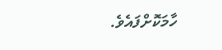ހާމަކޮށްފައެވެ.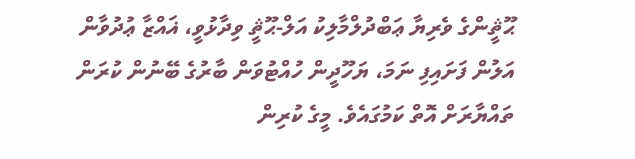ޙޫޘީންގެ ވެރިޔާ ޢަބްދުލްމާލިކު އަލް-ޙޫޘީ ވިދާޅުވީ، ޣައްޒާ ޢުދުވާން އަލުން ފަށައިފި ނަމަ، ޔަހޫދީން ހުއްޓުވަން ބާރުގެ ބޭނުން ކުރަން ތައްޔާރަށް އޮތް ކަމުގައެވެ. މީގެ ކުރިން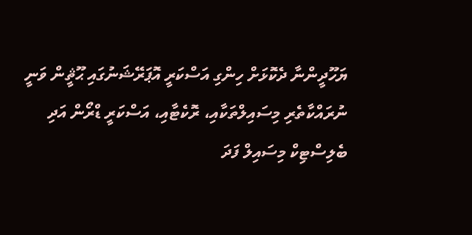ޔަހޫދީންނާ ދެކޮޅަށް ހިންގި އަސްކަރީ އޮޕަރޭޝަނުގައި ޙޫޘީން ވަނީ ނުރައްކާތެރި މިސައިލްތަކާއި، ރޮކެޓާއި، އަސްކަރީ ޑްރޯން އަދި ބެލިސްޓިކް މިސައިލް ފަދަ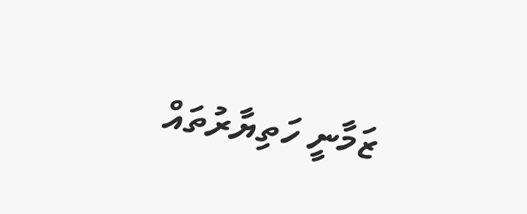ޒަމާނީ ހަތިޔާރުތައް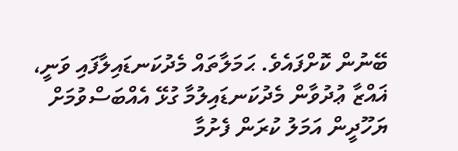ބޭނުން ކޮށްފައެވެ. ޙަމަލާތައް މެދުކަނޑައިލާފައި ވަނީ، ޣައްޒާ ޢުދުވާން މެދުކަނޑައިލުމާ ގުޅޭ އެއްބަސްވުމަށް ޔަހޫދީން އަމަލު ކުރަން ފެށުމާ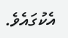އެކުގައެވެ.